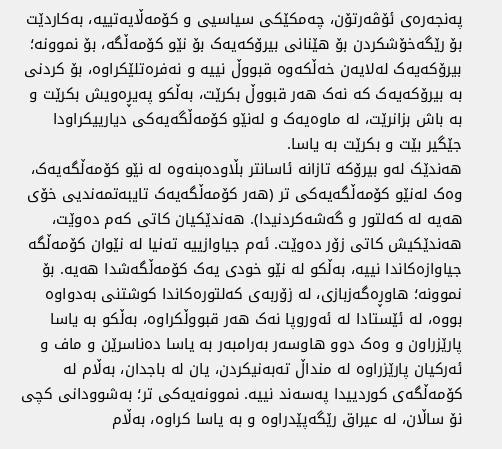پەنجەرەی ئۆڤەرتۆن، چەمکێکی سیاسیی و کۆمەڵایەتییە، بەکاردێت بۆ رێگەخۆشکردن بۆ هێنانی بیرۆکەیەک بۆ نێو کۆمەڵگە، بۆ نموونە؛ بیرۆکەیەک لەلایەن خەڵکەوە قبووڵ نییە و نەفرەتلێکراوە، بۆ کردنی بە بیرۆکەیەک کە نەک هەر قبووڵ بکرێت، بەڵکو پەیڕەویش بکرێت و بە باش بزانرێت، لە ماوەیەک و لەنێو کۆمەڵگەیەکی دیارییکراودا جێگیر بێت و بکرێت بە یاسا.
هەندێک لەو بیرۆکە تازانە ئاسانتر بڵاودەبنەوە لە نێو کۆمەڵگەیەک، وەک لەنێو کۆمەڵگەیەکی تر (هەر کۆمەڵگەیەک تایبەتمەندیی خۆی هەیە لە کەلتور و گەشەکردنیدا). هەندێکیان کاتی کەم دەوێت، هەندێکیش کاتی زۆر دەوێت. ئەم جیاوازییە تەنیا لە نێوان کۆمەڵگە جیاوازەکاندا نییە، بەڵکو لە نێو خودی یەک کۆمەڵگەشدا هەیە. بۆ نموونە؛ هاوڕەگەزبازی، لە زۆربەی کەلتورەکاندا کوشتنی بەدواوە بووە، لە ئێستادا لە ئەوروپا نەک هەر قبووڵکراوە، بەڵکو بە یاسا پارێزراون و وەک دوو هاوسەر بەرامبەر بە یاسا دەناسرێن و ماف و ئەرکیان پارێزراوە لە منداڵ تەبەنیکردن، یان لە باجدان، بەڵام لە کۆمەڵگەی کوردییدا پەسەند نییە. نموونەیەکی تر؛ بەشوودانی کچی نۆ ساڵان، لە عیراق رێگەپێدراوە و بە یاسا کراوە، بەڵام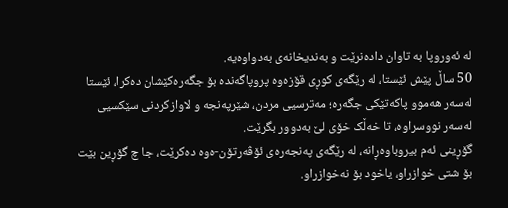لە ئەوروپا بە تاوان دادەنرێت و بەندیخانەی بەدواوەیە.
50 ساڵ پێش ئێستا، لە رێگەی کوڕی قۆزەوە پروپاگەندە بۆ جگەرەکێشان دەکرا، ئێستا لەسەر هەموو پاکەتێکی جگەرە؛ مەترسیی مردن، شێرپەنجە و لاوازکردنی سێکسیی لەسەر نووسراوە، تا خەڵک خۆی لێ بەدوور بگرێت.
گۆڕینی ئەم بیروباوەڕانە، لە رێگەی پەنجەرەی ئۆڤەرتۆن-ەوە دەکرێت، جا چ گۆڕین بێت بۆ شتی خوازراو، یاخود بۆ نەخوازراو.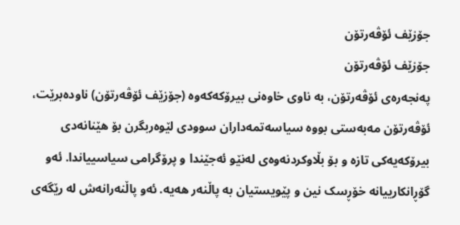جۆزێف ئۆڤەرتۆن
جۆزێف ئۆڤەرتۆن
پەنجەرەی ئۆڤەرتۆن، بە ناوی خاوەنی بیرۆکەکەوە (جۆزێف ئۆڤەرتۆن) ناودەبرێت، ئۆڤەرتۆن مەبەستی بووە سیاسەتمەداران سوودی لێوەربگرن بۆ هێنانەدی بیرۆکەیەکی تازە و بۆ بڵاوکردنەوەی لەنێو ئەجێندا و پرۆگرامی سیاسییاندا. ئەو گۆڕانکارییانە خۆڕسک نین و پێویستیان بە پاڵنەر هەیە. ئەو پاڵنەرانەش لە رێگەی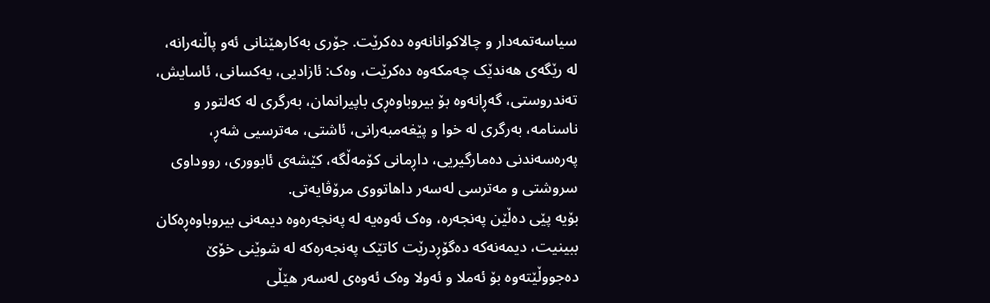سیاسەتمەدار و چالاکوانانەوە دەکرێت. جۆری بەکارهێنانی ئەو پاڵنەرانە، لە رێگەی هەندێک چەمکەوە دەکرێت، وەک: ئازادیی، یەکسانی، ئاسایش، تەندروستی، گەڕانەوە بۆ بیروباوەڕی باپیرانمان، بەرگری لە کەلتور و ناسنامە، بەرگری لە خوا و پێغەمبەرانی، ئاشتی، مەترسیی شەڕ، پەرەسەندنی دەمارگیریی، داڕمانی کۆمەڵگە، کێشەی ئابووری، رووداوی سروشتی و مەترسی لەسەر داهاتووی مرۆڤایەتی.
بۆیە پێی دەڵێن پەنجەرە، وەک ئەوەیە لە پەنجەرەوە دیمەنی بیروباوەڕەکان ببینیت، دیمەنەکە دەگۆڕدرێت کاتێک پەنجەرەکە لە شوێنی خۆێ دەجووڵێتەوە بۆ ئەملا و ئەولا وەک ئەوەی لەسەر هێڵی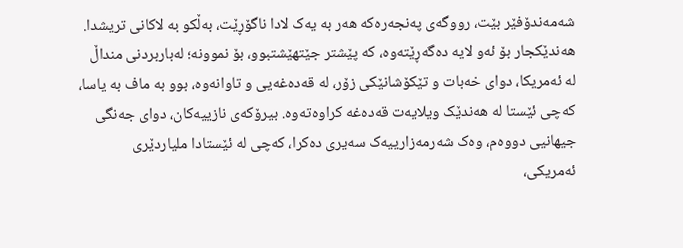شەمەندۆفێر بێت، رووگەی پەنجەرەکە هەر بە یەک لادا ناگۆڕێت، بەڵکو بە لاکانی تریشدا. هەندێکجار بۆ ئەو لایە دەگەڕێتەوە، کە پێشتر جێتهێشتبوو، بۆ نموونە؛ لەباربردنی منداڵ لە ئەمریکا، دوای خەبات و تێکۆشانێکی زۆر، لە قەدەغەیی و تاوانەوە، بوو بە ماف بە یاسا، کەچی ئێستا لە هەندێک ویلایەت قەدەغە کراوەتەوە. بیرۆکەی نازییەکان، دوای جەنگی جیهانیی دووەم، وەک شەرمەزارییەک سەیری دەکرا، کەچی لە ئێستادا ملیاردێری ئەمریکی،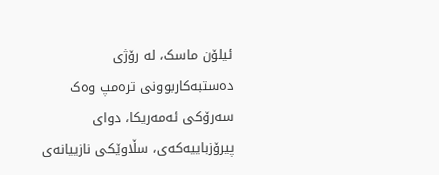ئیلۆن ماسک، لە رۆژی دەستبەکاربوونی ترەمپ وەک سەرۆکی ئەمەریکا، دوای پیرۆزباییەکەی، سڵاوێکی نازییانەی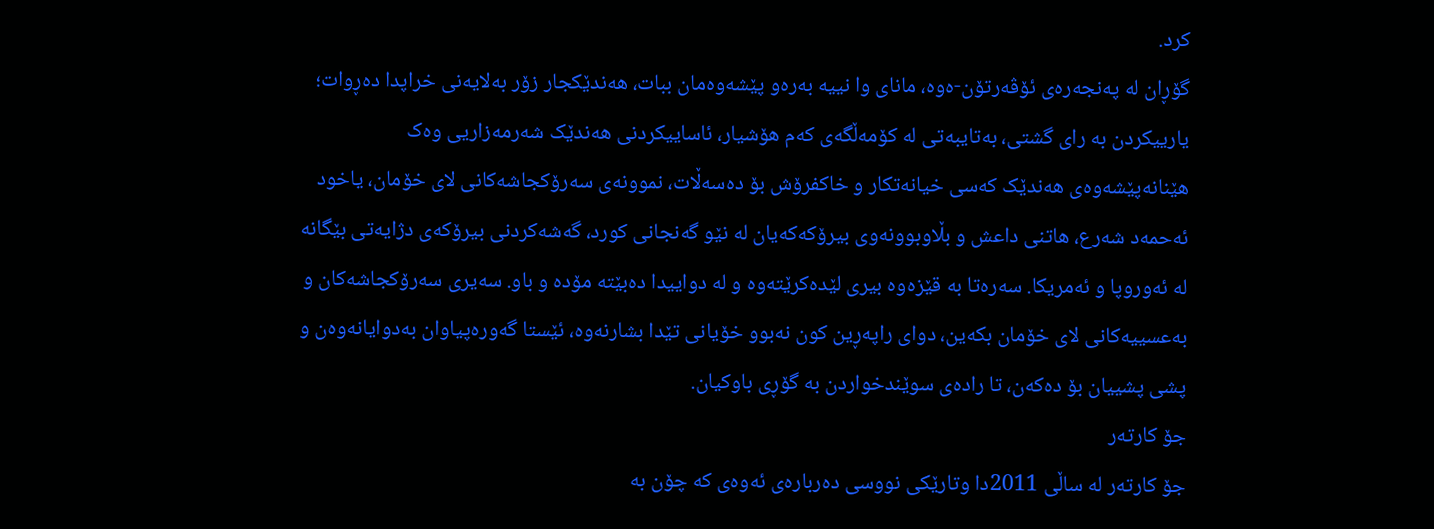کرد.
گۆڕان لە پەنجەرەی ئۆڤەرتۆن-ەوە، مانای وا نییە بەرەو پێشەوەمان ببات، هەندێکجار زۆر بەلایەنی خراپدا دەڕوات؛ یارییکردن بە رای گشتی، بەتایبەتی لە کۆمەڵگەی کەم هۆشیار، ئاساییکردنی هەندێک شەرمەزاریی وەک هێنانەپێشەوەی هەندێک کەسی خیانەتکار و خاکفرۆش بۆ دەسەڵات، نموونەی سەرۆکجاشەکانی لای خۆمان، یاخود ئەحمەد شەرع، هاتنی داعش و بڵاوبوونەوی بیرۆکەکەیان لە نێو گەنجانی کورد، گەشەکردنی بیرۆکەی دژایەتی بێگانە لە ئەوروپا و ئەمریکا. سەرەتا بە قێزەوە بیری لێدەکرێتەوە و لە دواییدا دەبێتە مۆدە و باو. سەیری سەرۆکجاشەکان و بەعسییەکانی لای خۆمان بکەین، دوای راپەڕین کون نەبوو خۆیانی تێدا بشارنەوە، ئێستا گەورەپیاوان بەدوایانەوەن و پشی پشییان بۆ دەکەن، تا رادەی سوێندخواردن بە گۆڕی باوکیان.
جۆ کارتەر
جۆ کارتەر لە ساڵی 2011دا وتارێکی نووسی دەربارەی ئەوەی کە چۆن بە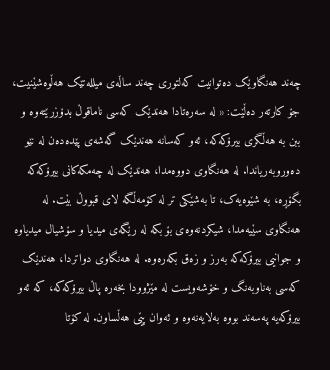چەند هەنگاوێک دەتوانیت کەلتوری چەند ساڵەی میللەتێک هەڵوەشێنیت، جۆ کارتەر دەڵێت: « لە سەرەتادا هەندێک کەسی ناماقوڵ بدۆزرێتەوە و ببن بە هەڵگری بیرۆکەکە، ئەو کەسانە هەندێک گەشەی پێدەدەن لە نێو دەوروبەریاندا. لە هەنگاوی دووەمدا، هەندێک لە چەمکەکانی بیرۆکەکە بگۆڕە، بە شێوەیەک، تا بەشێکی تر لە کۆمەڵگە لای قبووڵ بێت. لە هەنگاوی سێیەمدا، شیکردنەوەی بۆ بکە لە رێگەی میدیا و سۆشیال میدیاوە و جوانیی بیرۆکەکە بەرز و زەق بکەرەوە. لە هەنگاوی دواتردا، هەندێک کەسی بەناوبەنگ و خۆشەویست لە مێژوودا بخەرە پاڵ بیرۆکەکە، کە ئەو بیرۆکەیە پەسەند بووە بەلایەنەوە و ئەوان پێی هەڵساون. لە کۆتا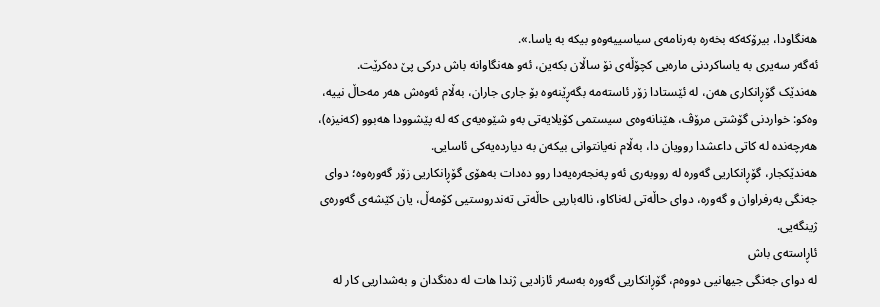هەنگاودا، بیرۆکەکە بخەرە بەرنامەی سیاسییەوەو بیکە بە یاسا.».
ئەگەر سەیری بە یاساکردنی مارەیی کچۆڵەی نۆ ساڵان بکەین، ئەو هەنگاوانە باش درکی پێ دەکرێت. هەندێک گۆڕانکاری هەن، لە ئێستادا زۆر ئاستەمە بگەڕێنەوە بۆ جاری جاران، بەڵام ئەوەش هەر مەحاڵ نییە، وەکو: خواردنی گۆشتی مرۆڤ، هێنانەوەی سیستمی کۆیلایەتی بەو شێوەیەی کە لە پێشوودا هەبوو (کەنیزە)، هەرچەندە لە کاتی داعشدا روویان دا، بەڵام نەیانتوانی بیکەن بە دیاردەیەکی ئاسایی.
هەندێکجار، گۆڕانکاریی گەورە لە رووبەری ئەو پەنجەرەیەدا روو دەدات بەهۆی گۆڕانکاریی زۆر گەورەوە؛ دوای جەنگی بەرفراوان و گەورە، دوای حاڵەتی لەناکاو، نالەباریی حاڵەتی تەندروستیی کۆمەڵ، یان کێشەی گەورەی ژینگەیی.
ئاڕاستەی باش
لە دوای جەنگی جیهانیی دووەم، گۆڕانکاریی گەورە بەسەر ئازادیی ژندا هات لە دەنگدان و بەشداریی کار لە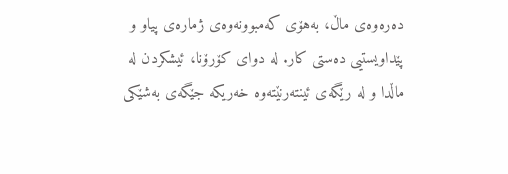دەرەوەی ماڵ، بەهۆی کەمبوونەوەی ژمارەی پیاو و پێداویستیی دەستی کار. لە دوای کۆرۆنا، ئیشکردن لە ماڵدا و لە رێگەی ئینتەرنێتەوە خەریکە جێگەی بەشێکی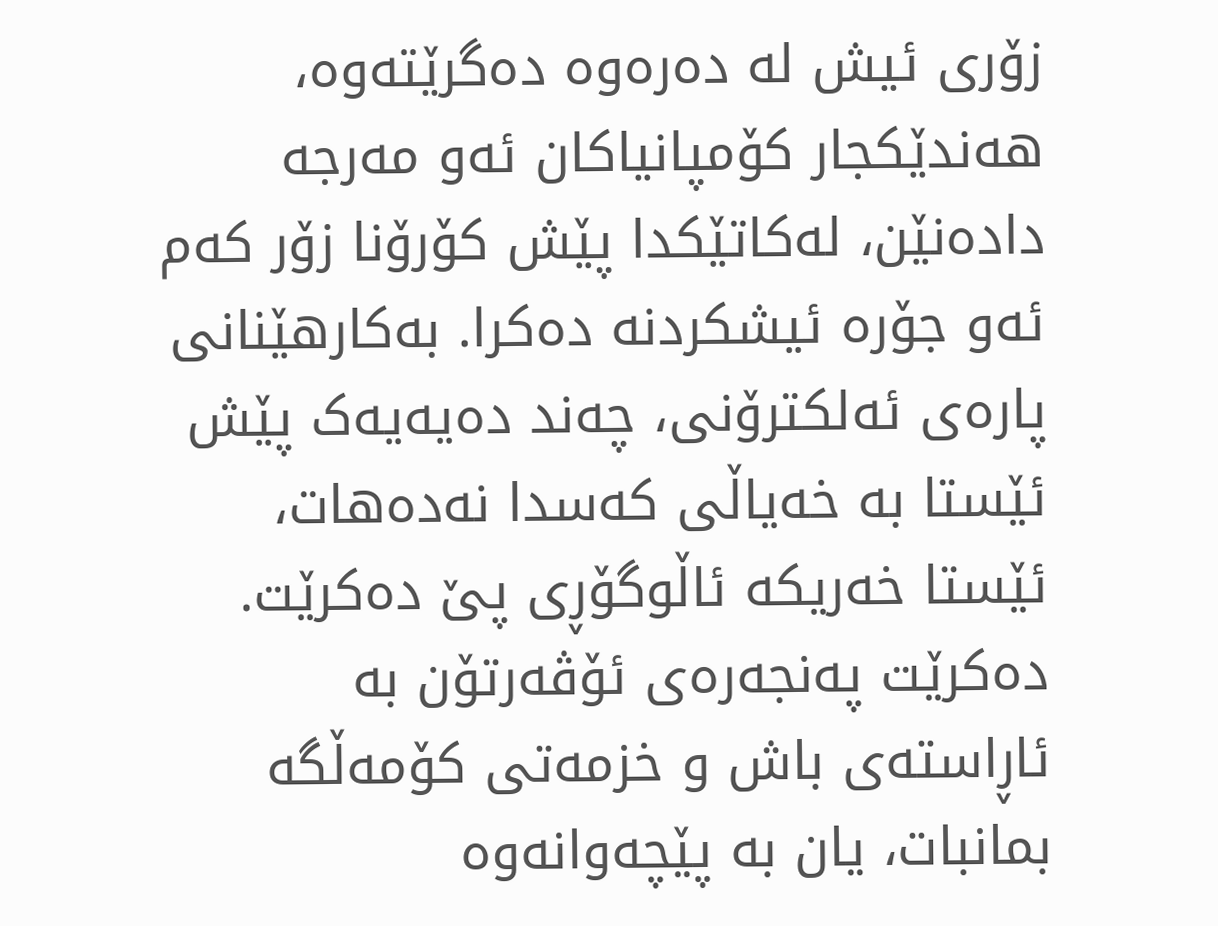زۆری ئیش لە دەرەوە دەگرێتەوە، هەندێکجار کۆمپانیاکان ئەو مەرجە دادەنێن، لەکاتێکدا پێش کۆرۆنا زۆر کەم ئەو جۆرە ئیشکردنە دەکرا. بەکارهێنانی پارەی ئەلکترۆنی، چەند دەیەیەک پێش ئێستا بە خەیاڵی کەسدا نەدەهات، ئێستا خەریکە ئاڵوگۆڕی پێ دەکرێت.
دەکرێت پەنجەرەی ئۆڤەرتۆن بە ئاڕاستەی باش و خزمەتی کۆمەڵگە بمانبات، یان بە پێچەوانەوە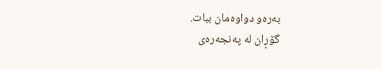بەرەو دواوەمان ببات.
گۆڕان لە پەنجەرەی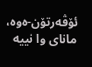ئۆڤەرتۆن-ەوە، مانای وا نییە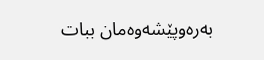بەرەوپێشەوەمان ببات